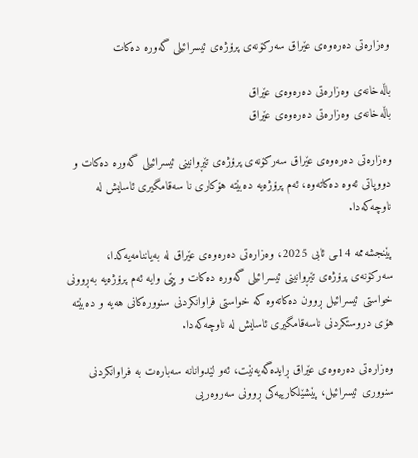وەزارەتی دەرەوەی عێراق سەرکۆنەی پرۆژەی ئیسرائیلی گەورە دەکات

باڵەخانەی وەزارەتی دەرەوەی عێراق
باڵەخانەی وەزارەتی دەرەوەی عێراق

وەزارەتی دەرەوەی عێراق سەرکۆنەی پرۆژەی تێڕوانینی ئیسرائیلی گەورە دەکات و دووپاتی ئەوە دەکاتەوە، ئەم پرۆژەیە دەبێتە هۆکاری نا سەقامگیری ئاسایش لە ناوچەکەدا.

پێنجشەممە 14ـی ئابی 2025، وەزارەتی دەرەوەی عێراق لە بەیاننامەیەکدا، سەرکۆنەی پرۆژەی تێڕوانینی ئیسرائیلی گەورە دەکات و پێی وایە ئەم پرۆژەیە بەڕوونی خواستی ئیسرائیل ڕوون دەکاتەوە کە خواستی فراوانکردنی سنوورەکانی هەیە و دەبێتە هۆی دروستکردنی ناسەقامگیری ئاسایش لە ناوچەکەدا.

وەزارەتی دەرەوەی عێراق ڕایدەگەیەنێت، ئەو لێدوانانە سەبارەت بە فراوانکردنی سنووری ئیسرائیل، پێشێلکارییەکی ڕوونی سەروەریی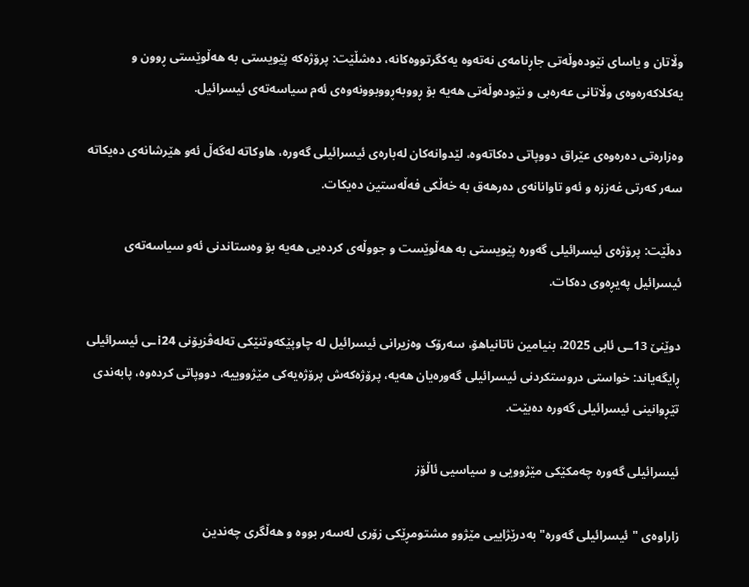وڵاتان و یاسای نێودەوڵەتی جاڕنامەی نەتەوە یەکگرتووەکانە، دەشڵێت: پرۆژەکە پێویستی بە هەڵوێستی ڕوون و یەکلاکەرەوەی وڵاتانی عەرەبی و نێودەوڵەتی هەیە بۆ ڕووبەڕووبوونەوەی ئەم سیاسەتەی ئیسرائیل.

وەزارەتی دەرەوەی عێراق دووپاتی دەکاتەوە، لێدوانەکان لەبارەی ئیسرائیلی گەورە، هاوکاتە لەگەڵ ئەو هێرشانەی دەیکاتە سەر کەرتی غەززە و ئەو تاوانانەی دەرهەق بە خەڵکی فەڵەستین دەیکات.

دەڵێت: پرۆژەی ئیسرائیلی گەورە پێویستی بە هەڵوێست و جووڵەی کردەیی هەیە بۆ وەستاندنی ئەو سیاسەتەی ئیسرائیل پەیڕەوی دەکات.

دوێنێ 13ـی ئابی 2025، بنیامین ناتانیاهۆ، سەرۆک وەزیرانی ئیسرائیل لە چاوپێکەوتنێکی تەلەڤزیۆنی i24ـی ئیسرائیلی ڕایگەیاند: خواستی دروستکردنی ئیسرائیلی گەورەیان هەیە، پرۆژەکەش پرۆژەیەکی مێژووییە، دووپاتی کردەوە، پابەندی تێڕوانینی ئیسرائیلی گەورە دەبێت.

ئیسرائیلی گەورە چەمکێکی مێژوویی و سیاسیی ئاڵۆز

زاراوەی "ئیسرائیلی گەورە" بەدرێژاییی مێژوو مشتومڕێکی زۆری لەسەر بووە و هەڵگری چەندین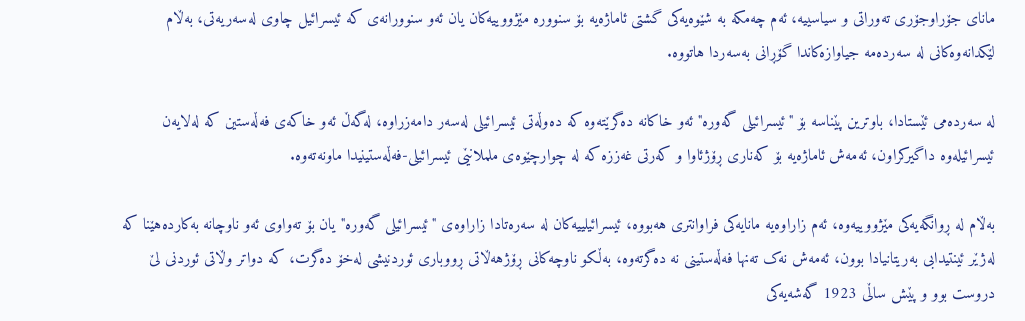مانای جۆراوجۆری تەوراتی و سیاسییە، ئەم چەمکە بە شێوەیەکی گشتی ئاماژەیە بۆ سنوورە مێژووییەکان یان ئەو سنوورانەی کە ئیسرائیل چاوی لەسەریەتی، بەڵام لێکدانەوەکانی لە سەردەمە جیاوازەکاندا گۆڕانی بەسەردا هاتووە.

لە سەردەمی ئێستادا، باوترین پێناسە بۆ "ئیسرائیلی گەورە" ئەو خاکانە دەگرێتەوە کە دەوڵەتی ئیسرائیلی لەسەر دامەزراوە، لەگەڵ ئەو خاکەی فەڵەستین کە لەلایەن ئیسرائیلەوە داگیرکراون، ئەمەش ئاماژەیە بۆ کەناری ڕۆژئاوا و کەرتی غەززە کە لە چوارچێوەی ململانێی ئیسرائیلی-فەڵەستینیدا ماونەتەوە.

بەڵام لە ڕوانگەیەکی مێژووییەوە، ئەم زاراوەیە مانایەکی فراوانتری هەبووە، ئیسرائیلییەکان لە سەرەتادا زاراوەی "ئیسرائیلی گەورە"یان بۆ تەواوی ئەو ناوچانە بەکاردەهێنا کە لەژێر ئینتیدابی بەریتانیادا بوون، ئەمەش نەک تەنها فەڵەستینی نە دەگرتەوە، بەڵکو ناوچەکانی ڕۆژهەڵاتی ڕووباری ئوردنیشی لەخۆ دەگرت، کە دواتر وڵاتی ئوردنی لێ دروست بوو و پێش ساڵی 1923 گەشەیەکی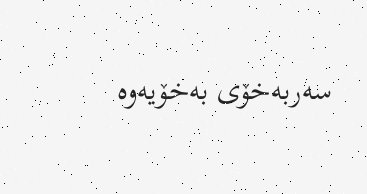سەربەخۆی بەخۆیەوە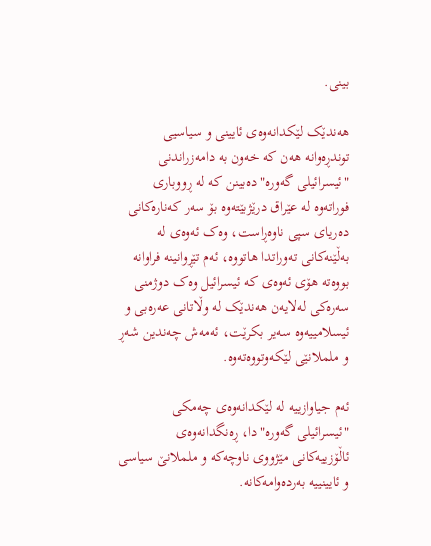بینی.

هەندێک لێکدانەوەی ئایینی و سیاسیی توندڕەوانە هەن کە خەون بە دامەزراندنی "ئیسرائیلی گەورە"دەبینن کە لە ڕووباری فوراتەوە لە عێراق درێژبێتەوە بۆ سەر کەنارەکانی دەریای سپی ناوەڕاست، وەک ئەوەی لە بەڵێنەکانی تەوراتدا هاتووە، ئەم تێڕوانینە فراوانە بووەتە هۆی ئەوەی کە ئیسرائیل وەک دوژمنی سەرەکی لەلایەن هەندێک لە وڵاتانی عەرەبی و ئیسلامییەوە سەیر بکرێت، ئەمەش چەندین شەڕ و ململانێی لێکەوتووەتەوە.

ئەم جیاوازییە لە لێکدانەوەی چەمکی "ئیسرائیلی گەورە"دا، ڕەنگدانەوەی ئاڵۆزییەکانی مێژووی ناوچەکە و ململانێ سیاسی و ئایینییە بەردەوامەکانە.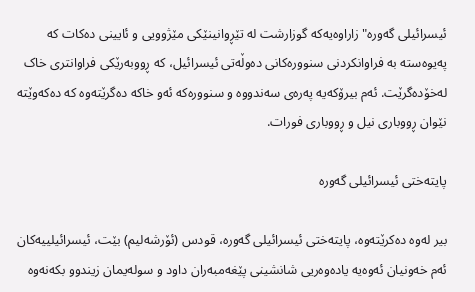ئیسرائیلی گەورە" زاراوەیەکە گوزارشت لە تێڕوانینێکی مێژوویی و ئایینی دەکات کە پەیوەستە بە فراوانکردنی سنوورەکانی دەوڵەتی ئیسرائیل، کە ڕووبەرێکی فراوانتری خاک لەخۆدەگرێت. ئەم بیرۆکەیە پەرەی سەندووە و سنوورەکە ئەو خاکە دەگرێتەوە کە دەکەوێتە نێوان ڕووباری نیل و ڕووباری فورات.

پایتەختی ئیسرائیلی گەورە

بیر لەوە دەکرێتەوە، پایتەختی ئیسرائیلی گەورە، قودس (ئۆرشەلیم) بێت، ئیسرائیلییەکان ئەم خەونیان ئەوەیە یادەوەریی شانشینی پێغەمبەران داود و سولەیمان زیندوو بکەنەوە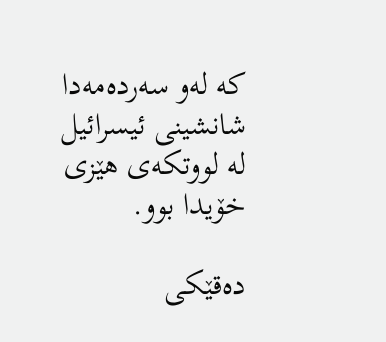کە لەو سەردەمەدا شانشینی ئیسرائیل لە لووتکەی هێزی خۆیدا بوو.

دەقێکی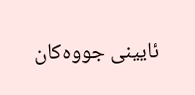ئایینی جووەکان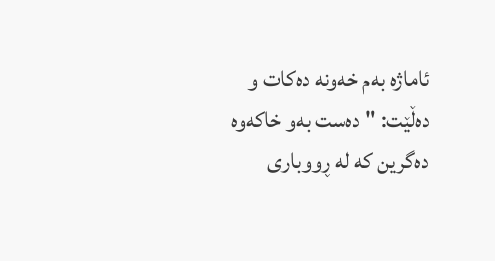ئاماژە بەم خەونە دەکات و دەڵێت: "دەست بەو خاکەوە دەگرین کە لە ڕووباری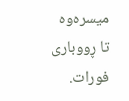میسرەوە تا ڕووباری فورات.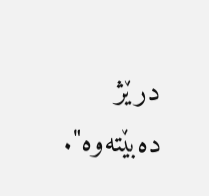درێژ دەبێتەوە".